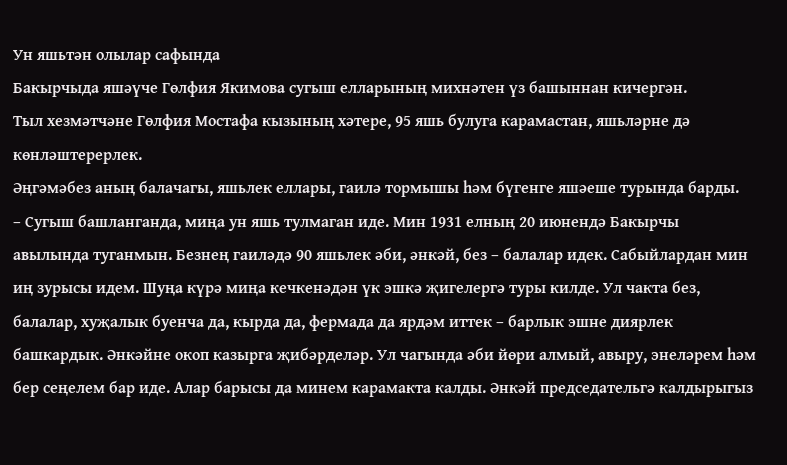Ун яшьтән олылар сафында
Бакырчыда яшәүче Гөлфия Якимова сугыш елларының михнәтен үз башыннан кичергән.
Тыл хезмәтчәне Гөлфия Мостафа кызының хәтере, 95 яшь булуга карамастан, яшьләрне дә көнләштерерлек.
Әңгәмәбез аның балачагы, яшьлек еллары, гаилә тормышы һәм бүгенге яшәеше турында барды.
– Сугыш башланганда, миңа ун яшь тулмаган иде. Мин 1931 елның 20 июнендә Бакырчы авылында туганмын. Безнең гаиләдә 90 яшьлек әби, әнкәй, без – балалар идек. Сабыйлардан мин иң зурысы идем. Шуңа күрә миңа кечкенәдән үк эшкә җигелергә туры килде. Ул чакта без, балалар, хуҗалык буенча да, кырда да, фермада да ярдәм иттек – барлык эшне диярлек башкардык. Әнкәйне окоп казырга җибәрделәр. Ул чагында әби йөри алмый, авыру, энеләрем һәм бер сеңелем бар иде. Алар барысы да минем карамакта калды. Әнкәй председательгә калдырыгыз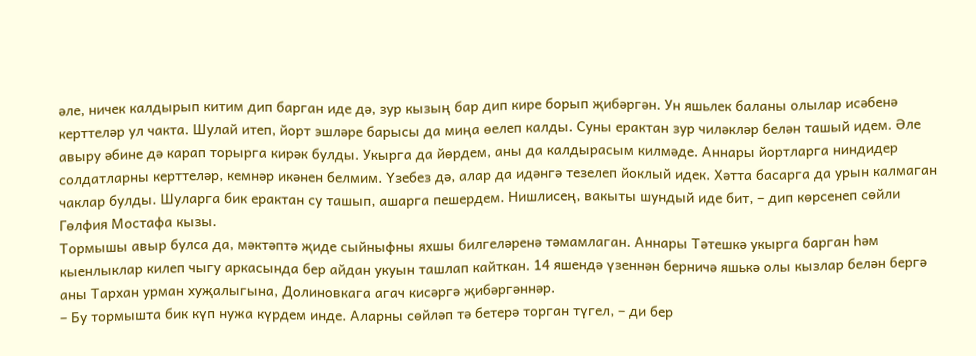әле, ничек калдырып китим дип барган иде дә, зур кызың бар дип кире борып җибәргән. Ун яшьлек баланы олылар исәбенә керттеләр ул чакта. Шулай итеп, йорт эшләре барысы да миңа өелеп калды. Суны ерактан зур чиләкләр белән ташый идем. Әле авыру әбине дә карап торырга кирәк булды. Укырга да йөрдем, аны да калдырасым килмәде. Аннары йортларга ниндидер солдатларны керттеләр, кемнәр икәнен белмим. Үзебез дә, алар да идәнгә тезелеп йоклый идек. Хәтта басарга да урын калмаган чаклар булды. Шуларга бик ерактан су ташып, ашарга пешердем. Нишлисең, вакыты шундый иде бит, – дип көрсенеп сөйли Гөлфия Мостафа кызы.
Тормышы авыр булса да, мәктәптә җиде сыйныфны яхшы билгеләренә тәмамлаган. Аннары Тәтешкә укырга барган һәм кыенлыклар килеп чыгу аркасында бер айдан укуын ташлап кайткан. 14 яшендә үзеннән берничә яшькә олы кызлар белән бергә аны Тархан урман хуҗалыгына, Долиновкага агач кисәргә җибәргәннәр.
– Бу тормышта бик күп нужа күрдем инде. Аларны сөйләп тә бетерә торган түгел, – ди бер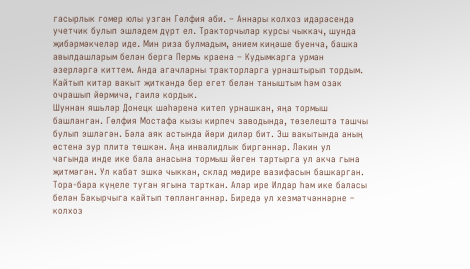гасырлык гомер юлы узган Гөлфия әби. – Аннары колхоз идарәсендә учетчик булып эшләдем дүрт ел. Тракторчылар курсы чыккач, шунда җибәрмәкчеләр иде. Мин риза булмадым, әнием киңәше буенча, башка авылдашларым белән бергә Пермь краена – Кудымкарга урман әзерләргә киттем. Анда агачларны тракторларга урнаштырып тордым. Кайтып китәр вакыт җиткәндә бер егет белән таныштым һәм озак очрашып йөрмичә, гаилә кордык.
Шуннан яшьләр Донецк шәһәренә китеп урнашкан, яңа тормыш башланган. Гөлфия Мостафа кызы кирпеч заводында, төзелештә ташчы булып эшләгән. Бәла аяк астында йөри диләр бит. Эш вакытында аның өстенә зур плитә төшкән. Аңа инвалидлык биргәннәр. Ләкин ул чагында инде ике бала анасына тормыш йөген тартырга ул акча гына җитмәгән. Ул кабат эшкә чыккан, склад мөдире вазифасын башкарган. Тора-бара күңеле туган ягына тарткан. Алар ире Илдар һәм ике баласы белән Бакырчыга кайтып төпләнгәннәр. Биредә ул хезмәтчәннәрне – колхоз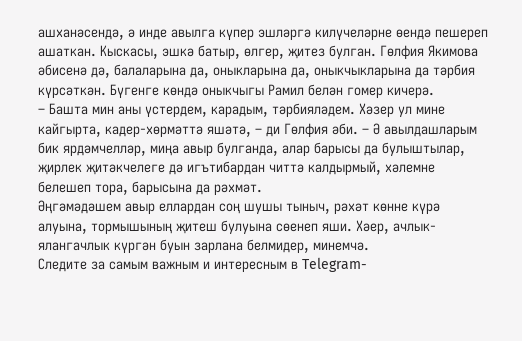ашханәсендә, ә инде авылга күпер эшләргә килүчеләрне өендә пешереп ашаткан. Кыскасы, эшкә батыр, өлгер, җитез булган. Гөлфия Якимова әбисенә дә, балаларына да, оныкларына да, оныкчыкларына да тәрбия күрсәткән. Бүгенге көндә оныкчыгы Рамил белән гомер кичерә.
– Башта мин аны үстердем, карадым, тәрбияләдем. Хәзер ул мине кайгырта, кадер-хөрмәттә яшәтә, – ди Гөлфия әби. – Ә авылдашларым бик ярдәмчелләр, миңа авыр булганда, алар барысы да булыштылар, җирлек җитәкчелеге дә игътибардан читтә калдырмый, хәлемне белешеп тора, барысына да рәхмәт.
Әңгәмәдәшем авыр еллардан соң шушы тыныч, рәхәт көнне күрә алуына, тормышының җитеш булуына сөенеп яши. Хәер, ачлык-ялангачлык күргән буын зарлана белмидер, минемчә.
Следите за самым важным и интересным в Telegram-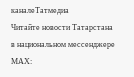каналеТатмедиа
Читайте новости Татарстана в национальном мессенджере MАХ: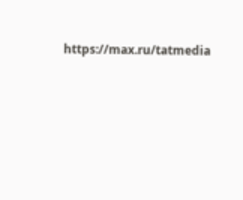https://max.ru/tatmedia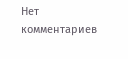Нет комментариев